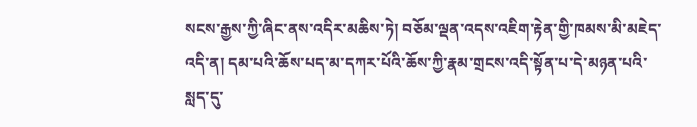སངས་རྒྱས་ཀྱི་ཞིང་ནས་འདིར་མཆིས་ཏེ། བཅོམ་ལྡན་འདས་འཇིག་རྟེན་གྱི་ཁམས་མི་མཇེད་འདི་ན། དམ་པའི་ཆོས་པད་མ་དཀར་པོའི་ཆོས་ཀྱི་རྣམ་གྲངས་འདི་སྟོན་པ་དེ་མཉན་པའི་སླད་དུ་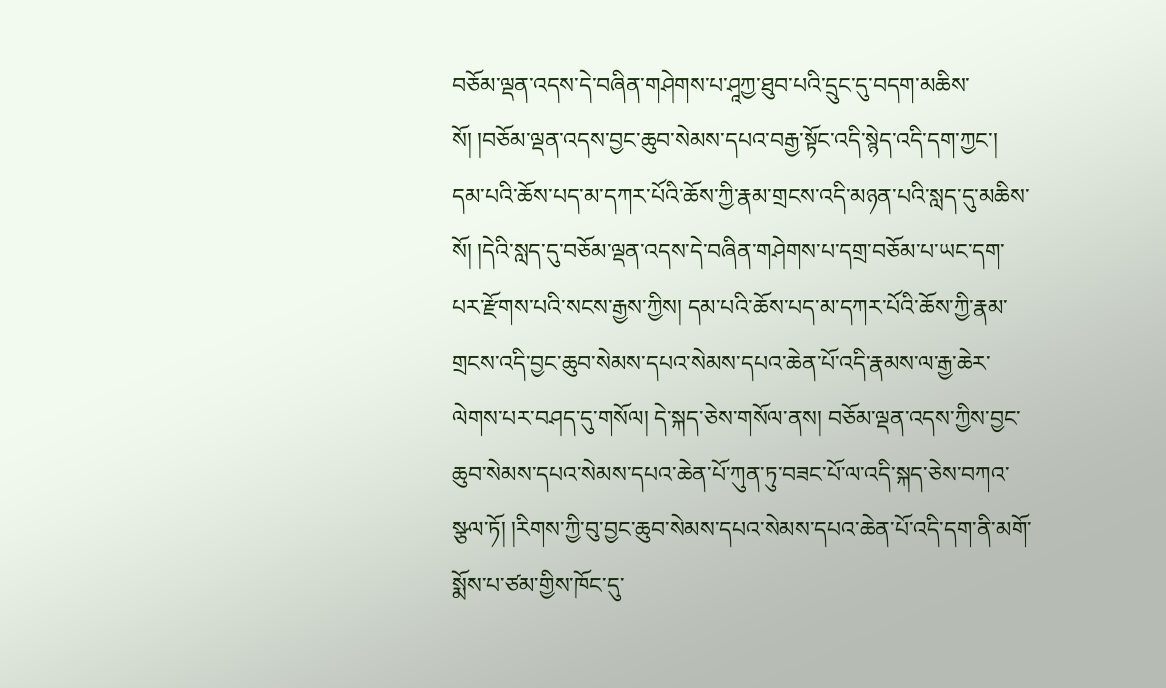བཅོམ་ལྡན་འདས་དེ་བཞིན་གཤེགས་པ་ཤཱཀྱ་ཐུབ་པའི་དྲུང་དུ་བདག་མཆིས་སོ། །བཅོམ་ལྡན་འདས་བྱང་ཆུབ་སེམས་དཔའ་བརྒྱ་སྟོང་འདི་སྙེད་འདི་དག་ཀྱང་། དམ་པའི་ཆོས་པད་མ་དཀར་པོའི་ཆོས་ཀྱི་རྣམ་གྲངས་འདི་མཉན་པའི་སླད་དུ་མཆིས་སོ། །དེའི་སླད་དུ་བཅོམ་ལྡན་འདས་དེ་བཞིན་གཤེགས་པ་དགྲ་བཅོམ་པ་ཡང་དག་པར་རྫོགས་པའི་སངས་རྒྱས་ཀྱིས། དམ་པའི་ཆོས་པད་མ་དཀར་པོའི་ཆོས་ཀྱི་རྣམ་གྲངས་འདི་བྱང་ཆུབ་སེམས་དཔའ་སེམས་དཔའ་ཆེན་པོ་འདི་རྣམས་ལ་རྒྱ་ཆེར་ལེགས་པར་བཤད་དུ་གསོལ། དེ་སྐད་ཅེས་གསོལ་ནས། བཅོམ་ལྡན་འདས་ཀྱིས་བྱང་ཆུབ་སེམས་དཔའ་སེམས་དཔའ་ཆེན་པོ་ཀུན་ཏུ་བཟང་པོ་ལ་འདི་སྐད་ཅེས་བཀའ་སྩལ་ཏོ། །རིགས་ཀྱི་བུ་བྱང་ཆུབ་སེམས་དཔའ་སེམས་དཔའ་ཆེན་པོ་འདི་དག་ནི་མགོ་སྨོས་པ་ཙམ་གྱིས་ཁོང་དུ་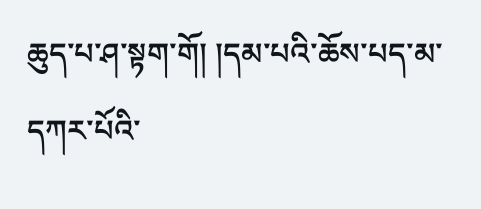ཆུད་པ་ཤ་སྟག་གོ། །དམ་པའི་ཆོས་པད་མ་དཀར་པོའི་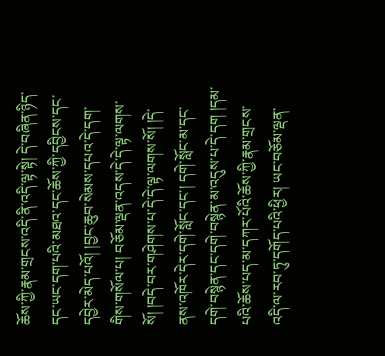ཆོས་ཀྱི་རྣམ་གྲངས་འདི་ནི་འདི་ལྟ་སྟེ། དེ་བཞིན་ཉིད་དང་ཡང་དག་པའི་མཐའ་དང་ཆོས་ཀྱི་དབྱིངས་དང་དབྱེར་མེད་པའོ། །བྱང་ཆུབ་སེམས་དཔའ་དེ་དག་གིས་གསོལ་པ། བཅོམ་ལྡན་འདས་དེ་དེ་ལྟ་ལགས་སོ། །བདེ་བར་གཤེགས་པ་དེ་དེ་ལྟ་ལགས་སོ། །དེ་ནས་འཁོར་དེར་དགེ་སློང་དང་། དགེ་སློང་མ་དང་དགེ་བསྙེན་དང་དགེ་བསྙེན་མ་འདུས་པ་དེ་དག །དམ་པའི་ཆོས་པད་མ་དཀར་པོའི་ཆོས་ཀྱི་རྣམ་གྲངས་འདི་ལ་རབ་ཏུ་དགོད་པའི་ཕྱིར། ཡང་བཅོམ་ལྡན་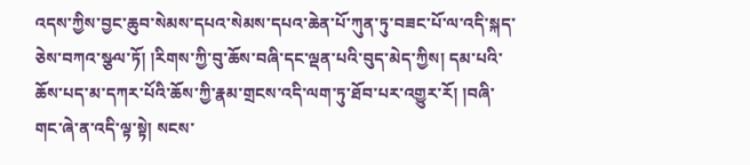འདས་ཀྱིས་བྱང་ཆུབ་སེམས་དཔའ་སེམས་དཔའ་ཆེན་པོ་ཀུན་ཏུ་བཟང་པོ་ལ་འདི་སྐད་ཅེས་བཀའ་སྩལ་ཏོ། །རིགས་ཀྱི་བུ་ཆོས་བཞི་དང་ལྡན་པའི་བུད་མེད་ཀྱིས། དམ་པའི་ཆོས་པད་མ་དཀར་པོའི་ཆོས་ཀྱི་རྣམ་གྲངས་འདི་ལག་ཏུ་ཐོབ་པར་འགྱུར་རོ། །བཞི་གང་ཞེ་ན་འདི་ལྟ་སྟེ། སངས་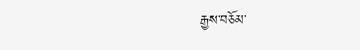རྒྱས་བཅོམ་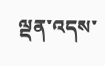ལྡན་འདས་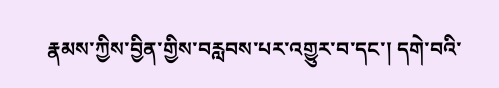རྣམས་ཀྱིས་བྱིན་གྱིས་བརླབས་པར་འགྱུར་བ་དང་། དགེ་བའི་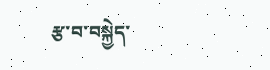རྩ་བ་བསྐྱེད་